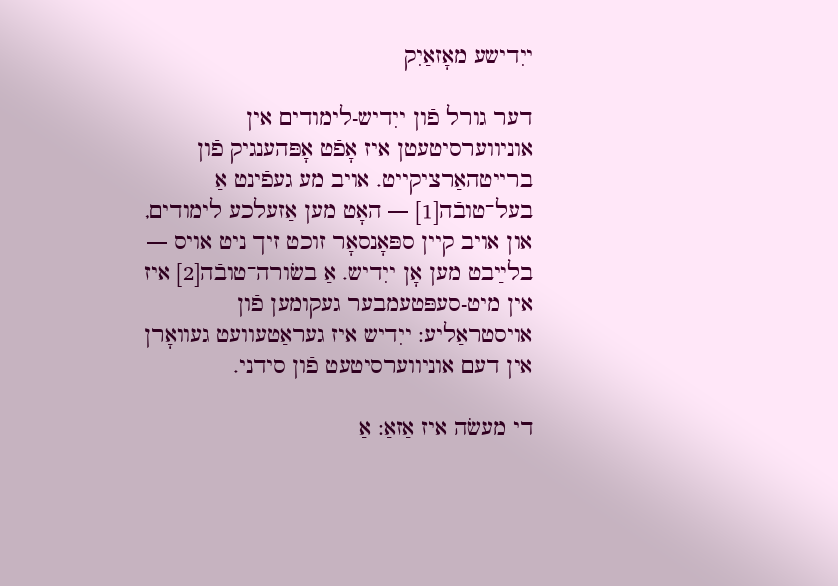ייִדישע מאָזאַיִק

דער גורל פֿון ייִדיש-לימודים אין אוניווערסיטעטן איז אָפֿט אָפּהענגיק פֿון ברייטהאַרציקייט. אויב מע געפֿינט אַ בעל־טובֿה[1] — האָט מען אַזעלכע לימודים, און אויב קיין ספּאָנסאָר זוכט זיך ניט אויס — בלײַבט מען אָן ייִדיש. אַ בשׂורה־טובֿה[2] איז אין מיט-סעפּטעמבער געקומען פֿון אויסטראַליע: ייִדיש איז געראַטעוועט געוואָרן אין דעם אוניווערסיטעט פֿון סידני.

די מעשׂה איז אַזאַ: אַ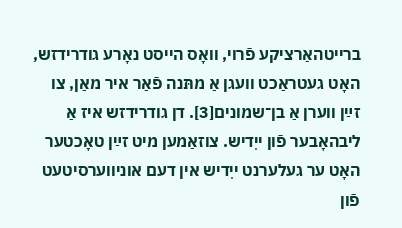ברייטהאַרציקע פֿרוי, וואָס הייסט נאָרע גודרידזש, האָט געטראַכט וועגן אַ מתּנה פֿאַר איר מאַן, צו זײַן ווערן אַ בן־שמונים[3]. דן גודרידזש איז אַ ליבהאָבער פֿון ייִדיש. צוזאַמען מיט זײַן טאָכטער האָט ער געלערנט ייִדיש אין דעם אוניווערסיטעט פֿון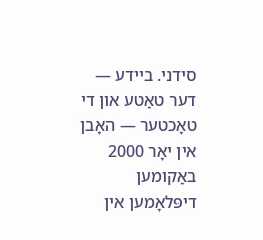סידני. ביידע — דער טאַטע און די טאָכטער — האָבן אין יאָר 2000 באַקומען דיפּלאָמען אין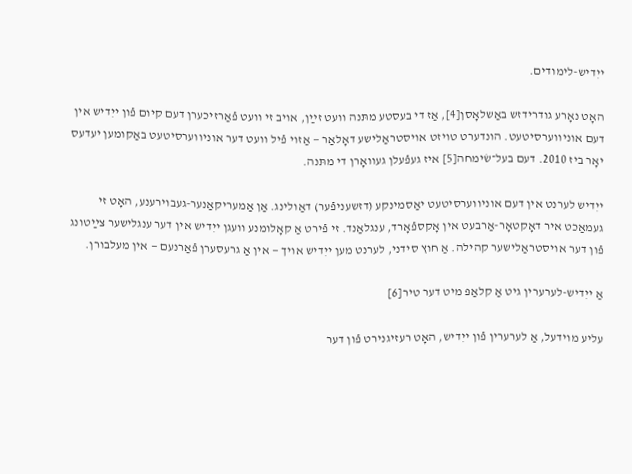ייִדיש-לימודים.

האָט נאָרע גודרידזש באַשלאָסן[4], אַז די בעסטע מתּנה וועט זײַן, אויב זי וועט פֿאַרזיכערן דעם קיום פֿון ייִדיש אין דעם אוניווערסיטעט. הונדערט טויזט אויסטראַלישע דאָלאַר — אַזוי פֿיל וועט דער אוניווערסיטעט באַקומען יעדעס יאָר ביז 2010. דעם בעל־שׂימחה[5] איז געפֿעלן געוואָרן די מתּנה.

ייִדיש לערנט אין דעם אוניווערסיטעט יאַסמינקע (דזשעניפֿער) דאַולינג. אַן אַמעריקאַנער-געבוירענע, האָט זי געמאַכט איר דאָקטאָר-אַרבעט אין אָקספֿאָרד, ענגלאַנד. זי פֿירט אַ קאָלומנע וועגן ייִדיש אין דער ענגלישער צײַטונג פֿון דער אויסטראַלישער קהילה. אַ חוץ סידני, לערנט מען ייִדיש אויך — אין אַ גרעסערן פֿאַרנעם — אין מעלבורן.

אַ ייִדיש-לערערין גיט אַ קלאַפּ מיט דער טיר[6]

עליע מוידעל, אַ לערערין פֿון ייִדיש, האָט רעזיגנירט פֿון דער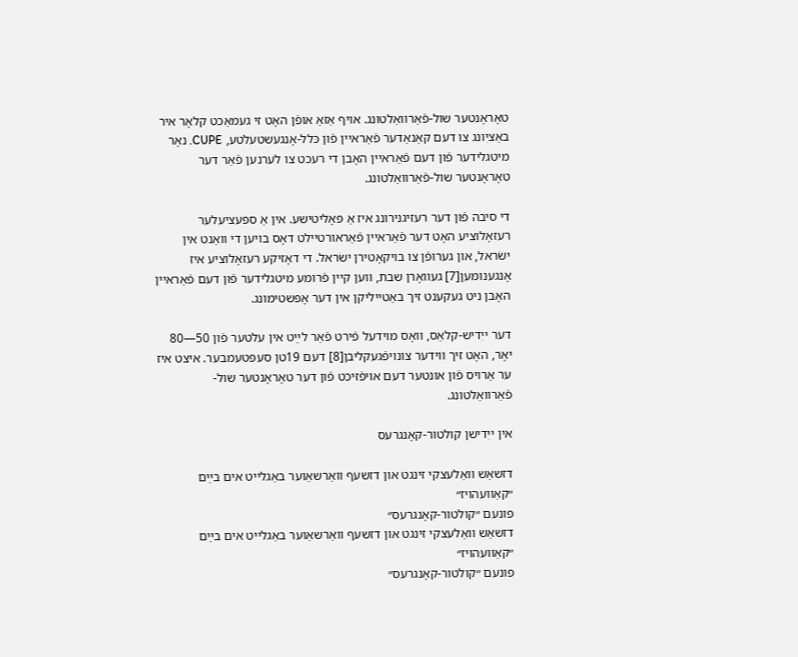טאָראָנטער שול-פֿאַרוואַלטונג. אויף אַזאַ אופֿן האָט זי געמאַכט קלאָר איר באַציִונג צו דעם קאַנאַדער פֿאַראיין פֿון כּלל-אָנגעשטעלטע, CUPE. נאָר מיטגלידער פֿון דעם פֿאַראיין האָבן די רעכט צו לערנען פֿאַר דער טאָראָנטער שול-פֿאַרוואַלטונג.

די סיבה פֿון דער רעזיגנירונג איז אַ פּאָליטישע. אין אַ ספּעציעלער רעזאָלוציע האָט דער פֿאַראיין פֿאַראורטיילט דאָס בויען די וואַנט אין ישׂראל, און גערופֿן צו בויקאָטירן ישׂראל. די דאָזיקע רעזאָלוציע איז אָנגענומען[7] געוואָרן שבת, ווען קיין פֿרומע מיטגלידער פֿון דעם פֿאַראיין האָבן ניט געקענט זיך באַטייליקן אין דער אָפּשטימונג.

דער ייִדיש-קלאַס, וואָס מוידעל פֿירט פֿאַר לײַט אין עלטער פֿון 50—80 יאָר, האָט זיך ווידער צונויפֿגעקליבן[8] דעם 19טן סעפּטעמבער. איצט איז ער אַרויס פֿון אונטער דעם אויפֿזיכט פֿון דער טאָראָנטער שול-פֿאַרוואַלטונג.

אין ייִדישן קולטור-קאָנגרעס

דזשאַש וואַלעצקי זינגט און דזשעף וואַרשאַוער באַגלייט אים בײַם ״קאַוועהויז״
פונעם ״קולטור-קאָנגרעס״
דזשאַש וואַלעצקי זינגט און דזשעף וואַרשאַוער באַגלייט אים בײַם ״קאַוועהויז״
פונעם ״קולטור-קאָנגרעס״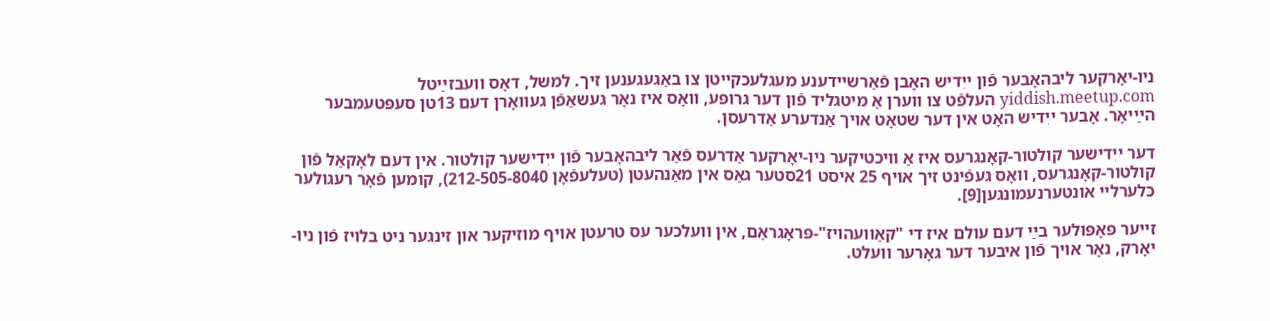ניו-יאָרקער ליבהאָבער פֿון ייִדיש האָבן פֿאַרשיידענע מעגלעכקייטן צו באַגעגענען זיך. למשל, דאָס וועבזײַטל yiddish.meetup.com העלפֿט צו ווערן אַ מיטגליד פֿון דער גרופּע, וואָס איז נאָר געשאַפֿן געוואָרן דעם 13טן סעפּטעמבער הײַיאָר. אָבער ייִדיש האָט אין דער שטאָט אויך אַנדערע אַדרעסן.

דער ייִדישער קולטור-קאָנגרעס איז אַ וויכטיקער ניו-יאָרקער אַדרעס פֿאַר ליבהאָבער פֿון ייִדישער קולטור. אין דעם לאָקאַל פֿון קולטור-קאָנגרעס, וואָס געפֿינט זיך אויף 25 איסט 21סטער גאַס אין מאַנהעטן (טעלעפֿאָן 8040‑505‑212), קומען פֿאָר רעגולער כּלערליי אונטערנעמונגען[9].

זייער פּאָפּולער בײַ דעם עולם איז די "קאַוועהויז"-פּראָגראַם, אין וועלכער עס טרעטן אויף מוזיקער און זינגער ניט בלויז פֿון ניו-יאָרק, נאָר אויך פֿון איבער דער גאָרער וועלט.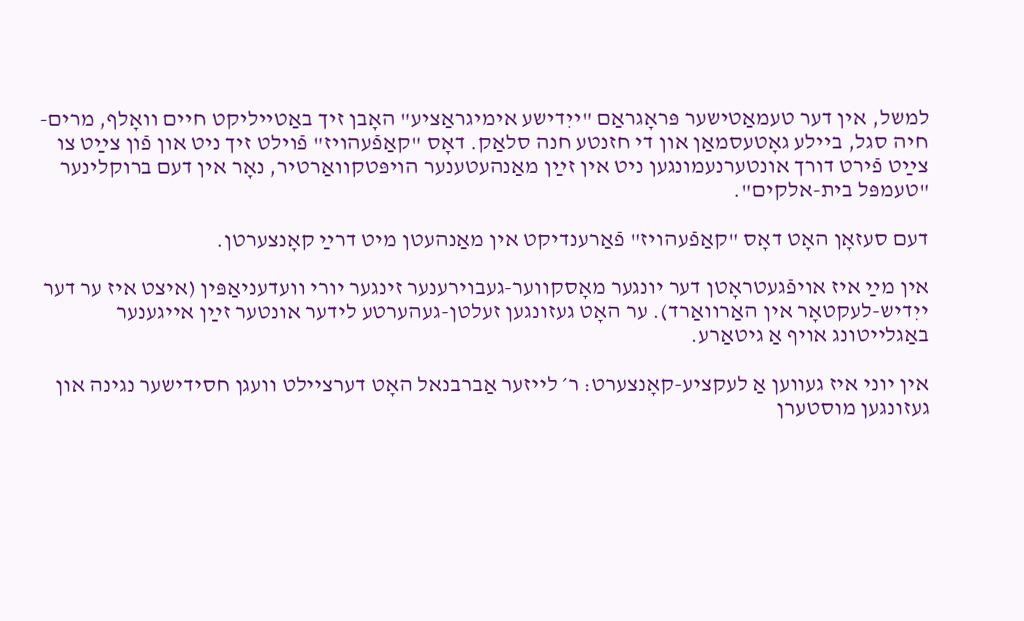למשל, אין דער טעמאַטישער פּראָגראַם "ייִדישע אימיגראַציע" האָבן זיך באַטייליקט חיים וואָלף, מרים-חיה סגל, ביילע גאָטעסמאַן און די חזנטע חנה סלאַק. דאָס "קאַפֿעהויז" פֿוילט זיך ניט און פֿון צײַט צו צײַט פֿירט דורך אונטערנעמונגען ניט אין זײַן מאַנהעטענער הויפּטקוואַרטיר, נאָר אין דעם ברוקלינער "טעמפּל בית-אלקים".

דעם סעזאָן האָט דאָס "קאַפֿעהויז" פֿאַרענדיקט אין מאַנהעטן מיט דרײַ קאָנצערטן.

אין מײַ איז אויפֿגעטראָטן דער יונגער מאָסקווער-געבוירענער זינגער יורי וועדעניאַפּין (איצט איז ער דער ייִדיש-לעקטאָר אין האַרוואַרד). ער האָט געזונגען זעלטן-געהערטע לידער אונטער זײַן אייגענער באַגלייטונג אויף אַ גיטאַרע.

אין יוני איז געווען אַ לעקציע-קאָנצערט: ר׳ לייזער אַברבנאל האָט דערציילט וועגן חסידישער נגינה און געזונגען מוסטערן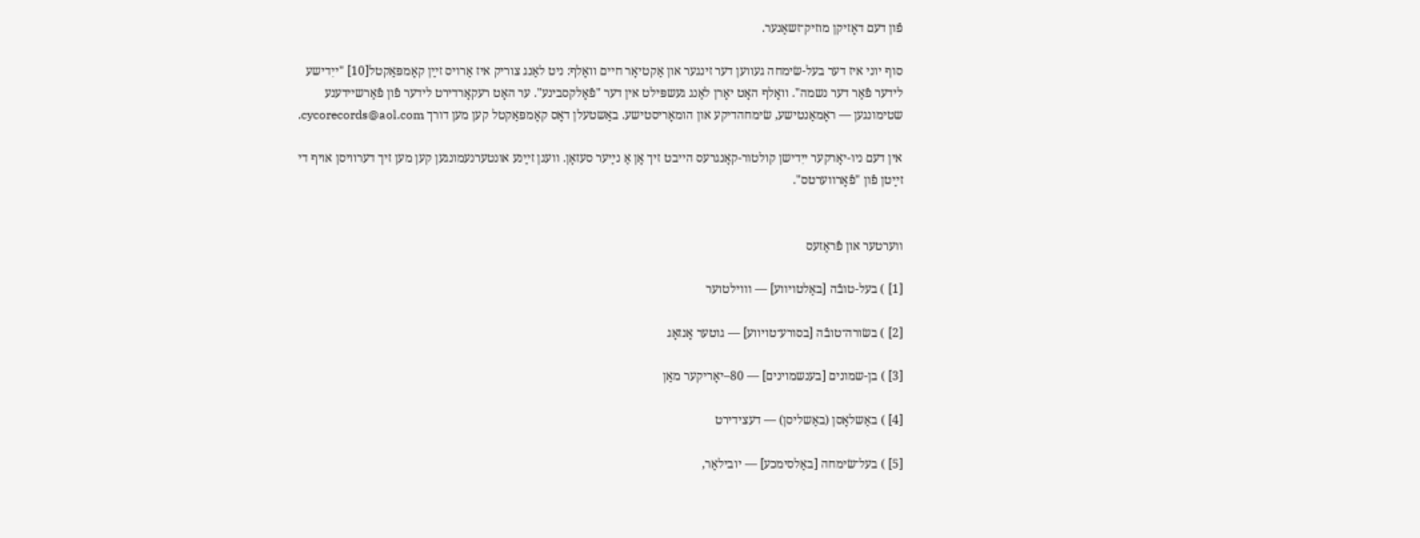פֿון דעם דאָזיקן מוזיק־זשאַנער.

סוף יוני איז דער בעל-שׂימחה געווען דער זינגער און אַקטיאָר חיים וואָלף: ניט לאַנג צוריק איז אַרויס זײַן קאָמפּאַקטל[10] "ייִדישע לידער פֿאַר דער נשמה". וואָלף האָט יאָרן לאַנג געשפּילט אין דער "פֿאָלקסבינע". ער האָט רעקאָרדירט לידער פֿון פֿאַרשיידענע שטימונגען — ראָמאַנטישע, שׂימחהדיקע און הומאָריסטישע. באַשטעלן דאָס קאָמפּאַקטל קען מען דורך cycorecords@aol.com.

אין דעם ניו-יאָרקער ייִדישן קולטור-קאָנגרעס הייבט זיך אָן אַ נײַער סעזאָן. וועגן זײַנע אונטערנעמונגען קען מען זיך דערוויסן אויף די זײַטן פֿון "פֿאָרווערטס".


ווערטער און פֿראַזעס

[1] ) בעל-טובֿה [באַלטויווע] — וווילטוער

[2] ) בשׂורה־טובֿה [בסורע־טויווע] — גוטער אָנזאָג

[3] ) בן-שמונים [בענשמוינים] — 80–יאָריקער מאַן

[4] ) באַשלאָסן (באַשליסן) — דעצידירט

[5] ) בעל־שׂימחה [באַלסימכע] — יובילאַר,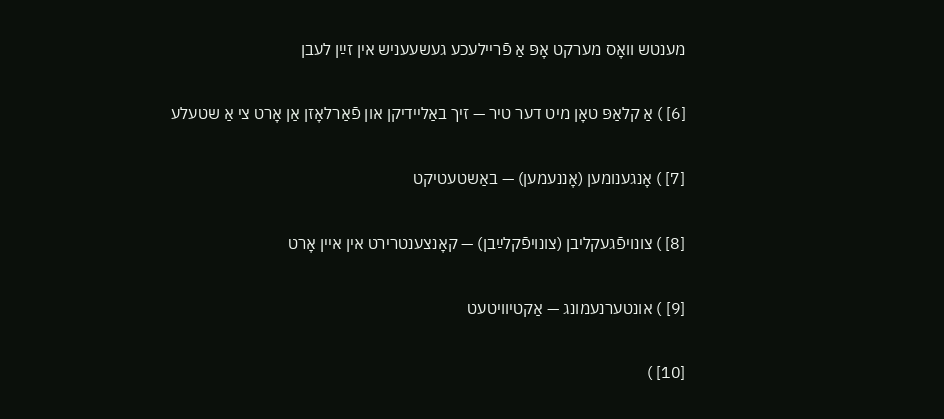מענטש וואָס מערקט אָפּ אַ פֿריילעכע געשעעניש אין זײַן לעבן

[6] ) אַ קלאַפּ טאָן מיט דער טיר — זיך באַליידיקן און פֿאַרלאָזן אַן אָרט צי אַ שטעלע

[7] ) אָנגענומען (אָננעמען) — באַשטעטיקט

[8] ) צונויפֿגעקליבן (צונויפֿקלײַבן) — קאָנצענטרירט אין איין אָרט

[9] ) אונטערנעמונג — אַקטיוויטעט

[10] )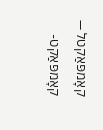קאָמפּאַקטל — קאָמפּאַקט-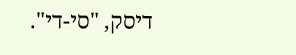דיסק, "סי-די".